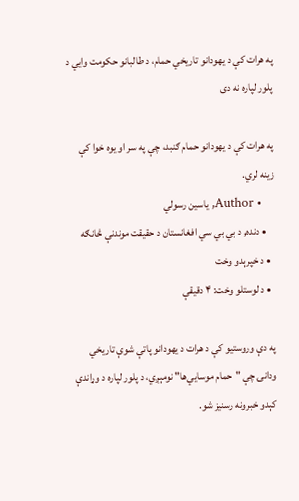په هرات کې د یهودانو تاریخي حمام، د طالبانو حکومت وايي د پلور لپاره نه دی

په هرات کې د یهودانو حمام ګنبد، چې په سر او یوه خوا کې زینه لري.
    • Author, یاسین رسولي
    • دنده, د بي بي سي افغانستان د حقیقت موندنې څانګه
  • د خپرېدو وخت
  • د لوستلو وخت: ۴ دقیقې

په دې وروستیو کې د هرات د یهودانو پاتې شوې تاریخي ودانۍ چې "حمام موسایي‌ها" نومېږي، د پلور لپاره د وړاندې کېدو خبرونه رسنیز شو.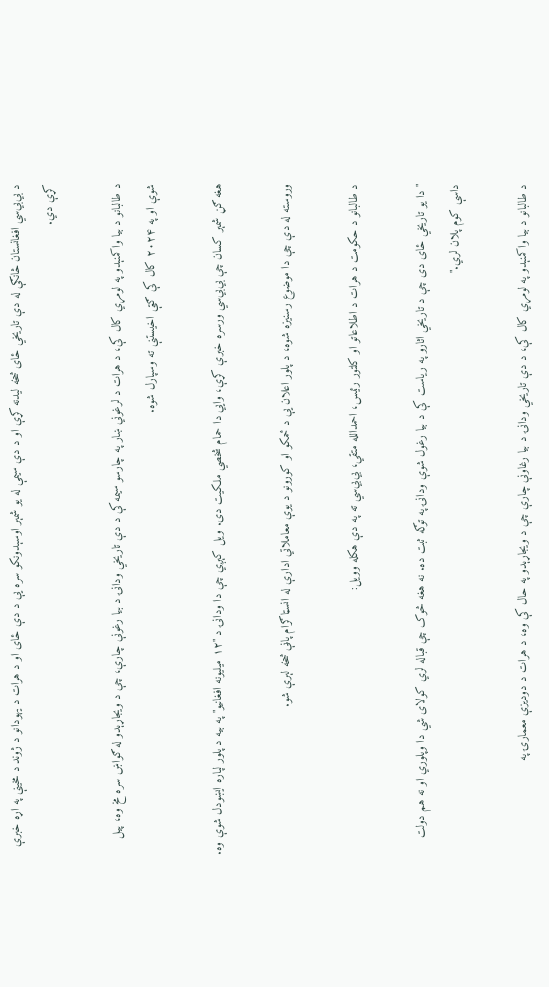د بي‌بي‌سي افغانستان څانګې له دې تاریخي ځای څخه لیدنه کړې او د دې سیمې له یو شمېر اوسېدونکو سره یې د دې ځای او د هرات د یهودانو د ژوند د مخینې په اړه خبرې کړې دي.

د طالبانو د بیا واکمنېدو په لومړي کال کې، د هرات د لرغوني ښار په چارسو سیمه کې د دې تاریخي ودانۍ د بیا رغونې چارې، چې د ویجاړېدو له ګواښ سره مخ وه، پیل شوې او په ۲۰۲۴ کال کې ګټې اخیستنې ته وسپارل شوه.

هغه ګڼ شمېر کسان چې بي‌بي‌سي ورسره خبرې کړې، وایي دا حمام شخصي ملکیت دی. ویل کېږي چې دا ودانۍ د "۱۲ میلیونه افغانیو" په بیه د پلور لپاره ایښودل شوې وه.

وروسته له دې چې دا موضوع رسنیزه شوه، د پلور اعلان یې د ځمکو او کورونو د یوې معاملاتي ادارې له انسټاګرام پاڼې څخه لېرې شو.

د طالبانو د حکومت د هرات د اطلاعاتو او کلتور رئیس، احمدالله متقي، بي‌بي‌سي ته په دې هکله وویل:

"دا یو تاریخي ځای دی چې د تاریخي اثارو په ریاست کې د بیا رغول شوې ودانۍ په توګه ثبت ده. نه هغه څوک چې قباله لري کولای شي دا وپلوري او نه هم دولت داسې کوم پلان لري."

د طالبانو د بیا واکمنېدو په لومړي کال کې، د دې تاریخي ودانۍ د بیا رغاونې چارې چې د ویجاړېدو په حال کې وه، د هرات د دودیزې معمارۍ په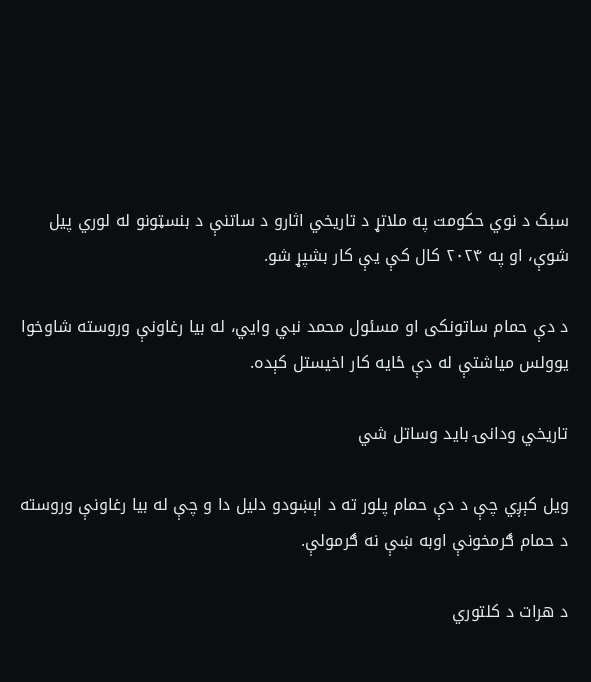سبک د نوي حکومت په ملاتړ د تاریخي اثارو د ساتنې د بنسټونو له لوري پیل شوې، او په ۲۰۲۴ کال کې یې کار بشپړ شو.

د دې حمام ساتونکی او مسئول محمد نبي وایي، له بیا رغاونې وروسته شاوخوا یوولس میاشتې له دې ځایه کار اخیستل کېده.

تاریخي ودانۍ باید وساتل شي

ویل کېږي چې د دې حمام پلور ته د اېښودو دلیل دا و چې له بیا رغاونې وروسته د حمام ګرمخونې اوبه ښې نه ګرمولې.

د هرات د کلتوري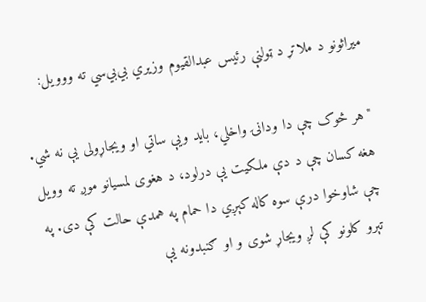میراثونو د ملاتړ د ټولنې رئیس عبدالقیوم وزیري بي‌بي‌سي ته ووویل:

"هر څوک چې دا ودانۍ واخلي، باید ویې ساتي او ویجاړولی یې نه شي. هغه کسان چې د دې ملکیت یې درلود، د هغوی لمسیانو موږ ته وویل چې شاوخوا درې سوه کاله کېږي دا حمام په همدې حالت کې دی. په تېرو کلونو کې لږ ویجاړ شوی و او ګنبدونه یې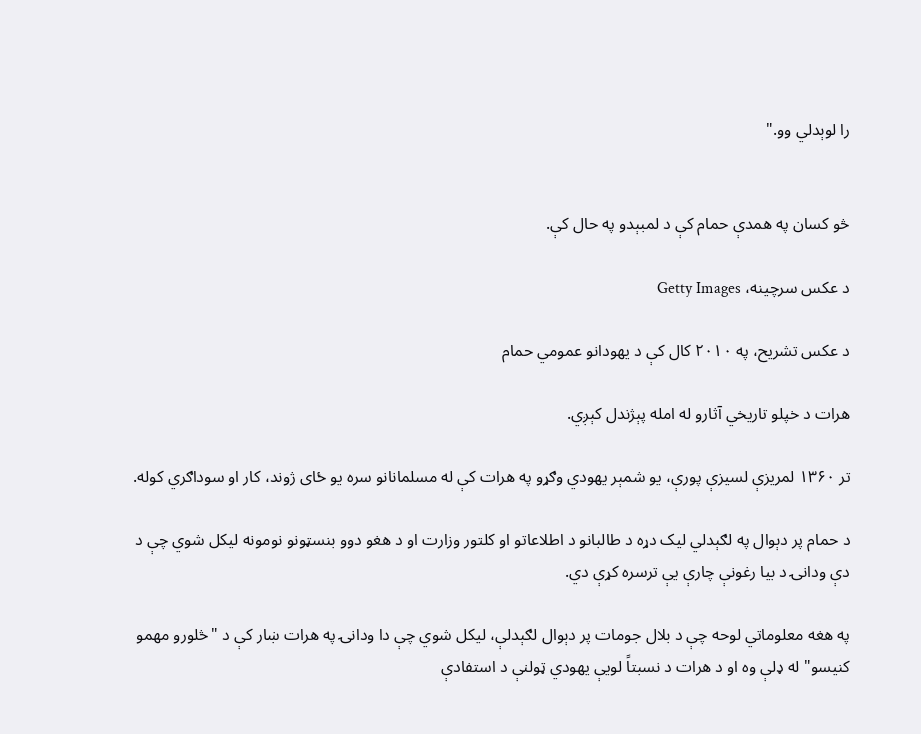را لوېدلي وو."


څو کسان په همدې حمام کې د لمبېدو په حال کې.

د عکس سرچینه، Getty Images

د عکس تشریح، په ۲۰۱۰ کال کې د یهودانو عمومي حمام

هرات د خپلو تاریخي آثارو له امله پېژندل کېږي.

تر ۱۳۶۰ لمریزې لسیزې پورې، یو شمېر یهودي وګړو په هرات کې له مسلمانانو سره یو ځای ژوند، کار او سوداګري کوله.

د حمام پر دېوال په لګېدلي لیک دړه د طالبانو د اطلاعاتو او کلتور وزارت او د هغو دوو بنسټونو نومونه لیکل شوي چې د دې ودانۍ د بیا رغونې چارې یې ترسره کړې دي.

په هغه معلوماتي لوحه چې د بلال جومات پر دېوال لګېدلې، لیکل شوي چې دا ودانۍ په هرات ښار کې د "څلورو مهمو کنیسو" له ډلې وه او د هرات د نسبتاً لویې یهودي ټولنې د استفادې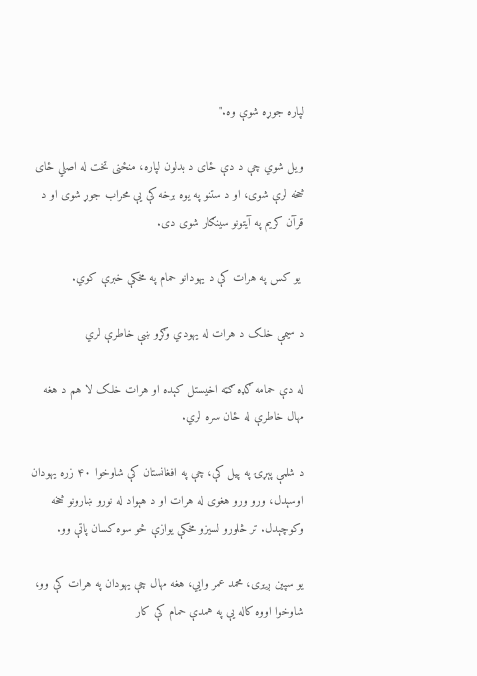لپاره جوړه شوې وه."

ویل شوي چې د دې ځای د بدلون لپاره، منځنی تخت له اصلي ځای څخه لرې شوی، او د ستنو په یوه برخه کې یې محراب جوړ شوی او د قرآن کریم په آیتونو سینګار شوی دی.

 یو کس په هرات کې د یهودانو حمام په مخکې خبرې کوي.

د سیمې خلک د هرات له یهودي وګړو ښې خاطرې لري

له دې حمامه ګډه ګټه اخیستل کېده او هرات خلک لا هم د هغه مهال خاطرې له ځان سره لري.

د شلمې پېړۍ په پیل کې، چې په افغانستان کې شاوخوا ۴۰ زره یهودان اوسېدل، ورو ورو هغوی له هرات او د هېواد له نورو ښارونو څخه وکوچېدل. تر څلورو لسیزو مخکې یوازې څو سوه کسان پاتې وو.

یو سپین ږیری، محمد عمر وایي، هغه مهال چې یهودان په هرات کې وو، شاوخوا اووه کاله یې په همدې حمام کې کار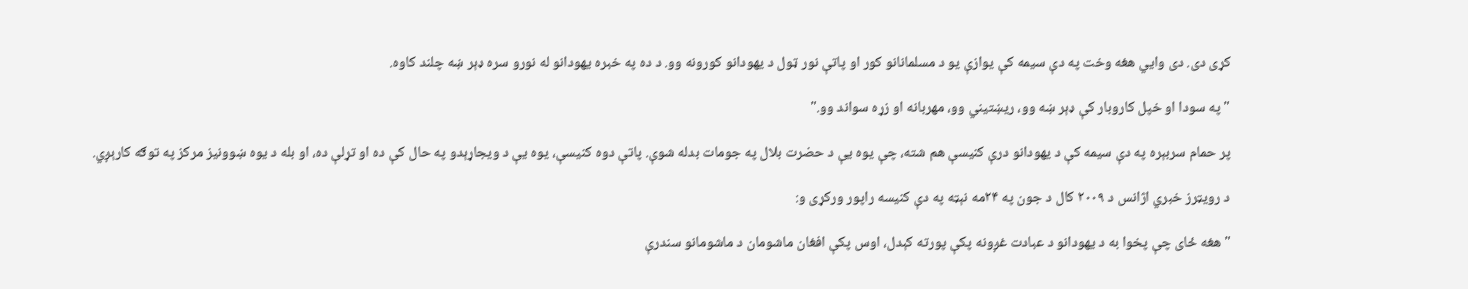کړی دی. دی وايي هغه وخت په دې سیمه کې یوازې یو د مسلمانانو کور او پاتې نور ټول د یهودانو کورونه وو. د ده په خبره یهودانو له نورو سره ډېر ښه چلند کاوه.

"په سودا او خپل کاروبار کې ډېر ښه وو، ریښتیني وو، مهربانه او زړه سواند وو."

پر حمام سربېره په دې سیمه کې د یهودانو درې کنیسې هم شته، چې یوه یې د حضرت بلال په جومات بدله شوې. پاتې دوه کنیسې، یوه یې د ویجاړېدو په حال کې ده او تړلې ده، او بله د یوه ښوونیز مرکز په توګه کارېږي.

د رویټرز خبري اژانس د ۲۰۰۹ کال د جون په ۲۴مه نېټه په دې کنیسه راپور ورکړی و:

"هغه ځای چې پخوا به د یهودانو د عبادت غږونه پکې پورته کېدل، اوس پکې افغان ماشومان د ماشومانو سندرې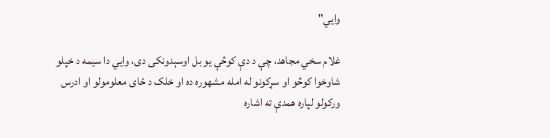وایي"

غلام سخي مجاهد، چې د دې کوڅې یو بل اوسېدونکی دی، وایي دا سیمه د خپلو شاوخوا کوڅو او سړکونو له امله مشهوره ده او خلک د ځای معلومولو او ادرس ورکولو لپاره همدې ته اشاره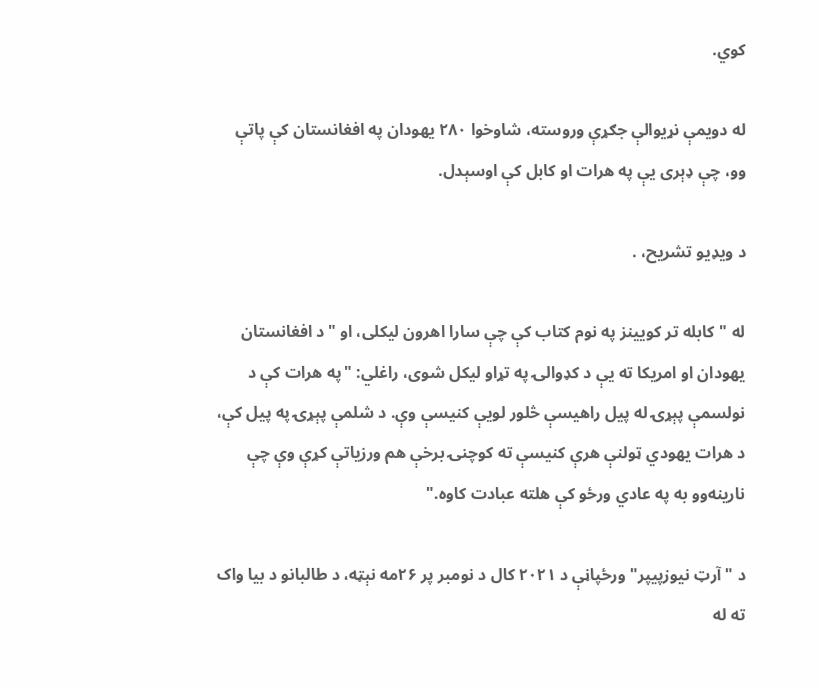کوي.

له دویمې نړیوالې جګړې وروسته، شاوخوا ۲۸۰ یهودان په افغانستان کې پاتې وو، چې ډېری یې په هرات او کابل کې اوسېدل.

د ویډیو تشریح، .

له "کابله تر کویینز په نوم کتاب کې چې سارا اهرون لیکلی، او "د افغانستان یهودان او امریکا ته یې د کډوالۍ په تړاو لیکل شوی، راغلي: "په هرات کې د نولسمې پېړۍ له پیل راهیسې څلور لویې کنیسې وې. د شلمې پېړۍ په پیل کې، د هرات یهودي ټولنې هرې کنیسې ته کوچنۍ برخې هم ورزیاتې کړې وې چې نارینه‌وو به په عادي ورځو کې هلته عبادت کاوه."

د "آرټ نیوزپیپر" ورځپاڼې د ۲۰۲۱ کال د نومبر پر ۲۶مه نېټه، د طالبانو د بیا واک ته له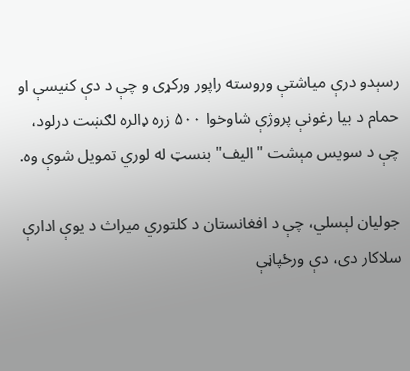رسېدو درې میاشتې وروسته راپور ورکړی و چې د دې کنیسې او حمام د بیا رغونې پروژې شاوخوا ۵۰۰ زره ډالره لګښت درلود، چې د سویس مېشت "الیف" بنسټ له لوري تمویل شوې وه.

جولیان لېسلي، چې د افغانستان د کلتوري میراث د یوې ادارې سلاکار دی، دې ورځپاڼې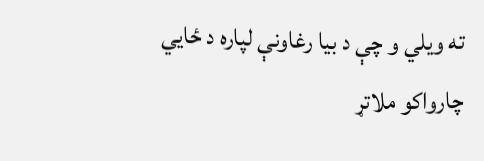ته ویلي و چې د بیا رغاونې لپاره د ځایي چارواکو ملاتړ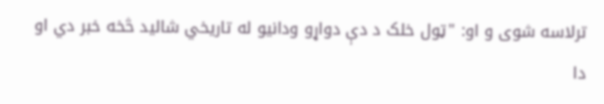ترلاسه شوی و او: "ټول خلک د دې دواړو ودانیو له تاریخي شالید څخه خبر دي او دا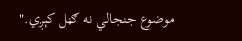موضوع جنجالي نه ګڼل کېږي."